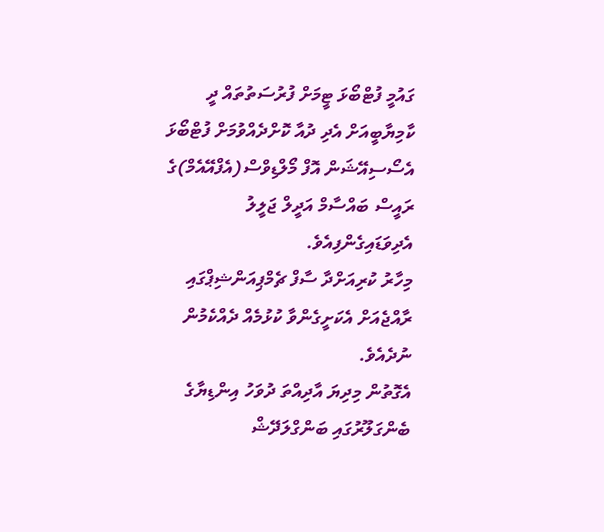ގައުމީ ފުޓްބޯޅަ ޓީމަށް ފުރުސަތުތައް ދީ ކާމިޔާބީއަށް އެދި ދުއާ ކޮށްދެއްވުމަށް ފުޓްބޯޅަ އެސޯސިއޭޝަން އޮފް މޯލްޑިވްސް(އެފްއޭއެމް)ގެ ރައީސް ބައްސާމް އަދީލް ޖަލީލު އެދިވަޑައިގެންފިއެވެ.
މިހާރު ކުރިއަށްދާ ސާފް ޗެމްޕިއަންޝިޕްގައި ރާއްޖެއަށް އެކަށީގެންވާ ކުޅުމެއް ދެއްކެމުން ނުދެއެވެ.
އެގޮތުން މިދިޔަ އާދިއްތަ ދުވަހު އިންޑިޔާގެ ބެންގަލޫރުގައި ބަންގްލަދޭޝް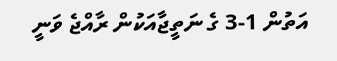އަތުން 1-3 ގެ ނަތީޖާއަކުން ރާއްޖެ ވަނީ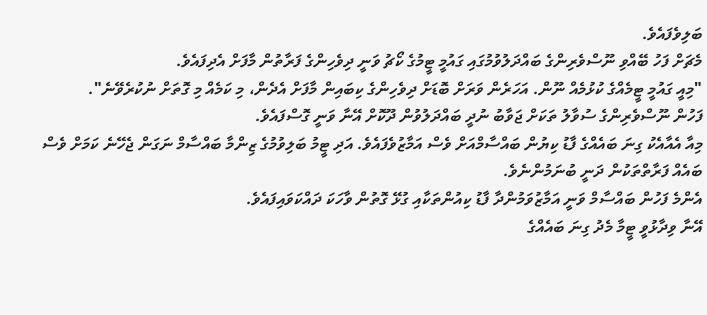ބަލިވެފައެވެ.
މެޗަށް ފަހު ބޭއްވި ނޫސްވެރިންގެ ބައްދަލުވުމުގައި ގައުމީ ޓީމުގެ ކޯޗު ވަނީ ދިވެހިންގެ ފަރާތުން މާފަށް އެދިފައެވެ.
"މިއީ ގައުމީ ޓީމެއްގެ ކުޅުމެއް ނޫން. އަހަރެން ވަރަށް ބޮޑަށް ދިވެހިންގެ ކިބައިން މާފަށް އެދެން، މި ކަމެއް މި ގޮތަށް ނުކުރެވޭނެ".
ފަހުން ނޫސްވެރިންގެ ސުވާލު ތަކަށް ޖަވާބު ނުދީ ބައްދަލުވުން ދޫކޮށް އޭނާ ވަނީ ގޮސްފައެވެ.
މިއާ އެއާއެކު ގިނަ ބައެއްގެ ފާޑު ކިޔުން ބައްސާމްއަށް ވެސް އަމާޒުވެފައެވެ. އަދި ޓީމު ބަލިވުމުގެ ޒިންމާ ބައްސާމް ނަގަން ޖެހޭނެ ކަމަށް ވެސް ބައެއް ފަރާތްތަކުން ދަނީ ބުނަމުންނެވެ.
އެންމެ ފަހުން ބައްސާމް ވަނީ އަމާޒުވަމުންދާ ފާޑު ކިއުންތަކާއި ގުޅޭ ގޮތުން ވާހަކަ ދައްކަވައިފައެވެ.
އޭނާ ވިދާޅުވީ ޓީމާ މެދު ގިނަ ބައެއްގެ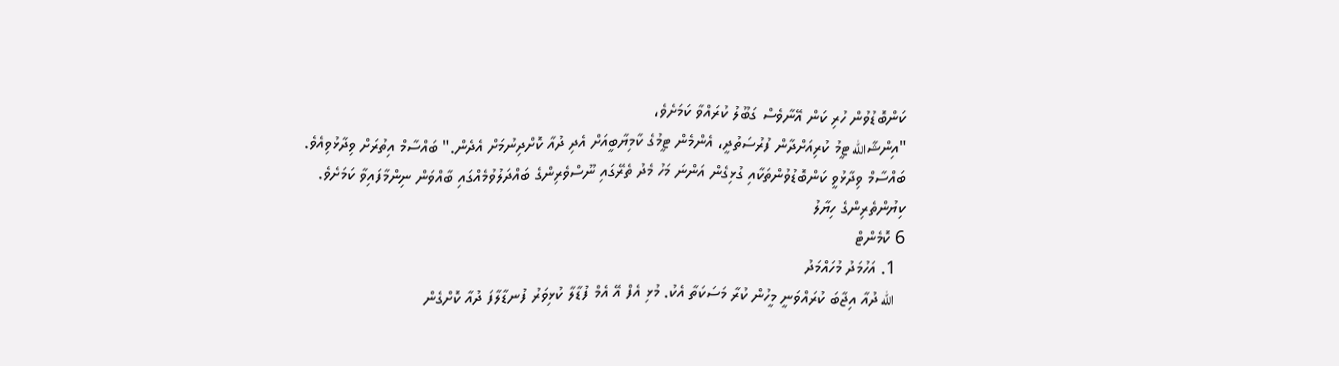ކަންބޮޑުވުން ހުރި ކަން އޭނާވެސް ގަބޫލު ކުރައްވާ ކަމަށެވެ،
"އިންޝާالله ޓީމު ކުރިއަށްދާން ފުރުސަތުދީ، އެންމެން ޓީމުގެ ކާމިޔާބީއަށް އެދި ދުއާ ކޮށްދިނުމަށް އެދެން." ބައްސާމް އިތުރަށް ވިދާޅުވިއެވެ.
ބައްސާމް ވިދާޅުވީ ކަންބޮޑުވުންތަކާއި ގުޅިގެން އަންނަ މަހު މެދު ތެރޭގައި ނޫސްވެރިންގެ ބައްދަލުވުމެއްގައި ބާއްވަން ނިންމާފައިވާ ކަމަށެވެ.
ކިޔުންތެރިންގެ ހިޔާލު
6 ކޮމެންޓް
  1. އަހުމަދު މުހައްމަދު
    الله ދުއާ އިޖާބަ ކުރައްވަނީ މީހުން ކުރާ މަސަކަތާ އެކު. މުޅި އެފް އޭ އެމް ފުޑާލާ ކުޅިވަރު ފުނޑާލާފަ ދުއާ ކޮށްގެން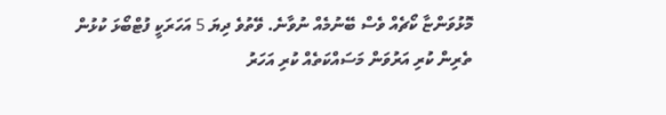މޮޅުވަންޏާ ކޯޗެއް ވެސް ބޭނުމެއް ނުވާނެ. ވޭތުވެ ދިޔަ 5 އަހަރަކީ ފުޓްބޯޅަ ކުޅުން ތެރިން ކުރި އަރުވަން މަސައްކަތެއް ކުރި އަހަރު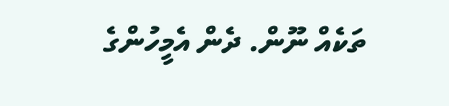ތަކެއް ނޫން. ދެން އެމީހުންގެ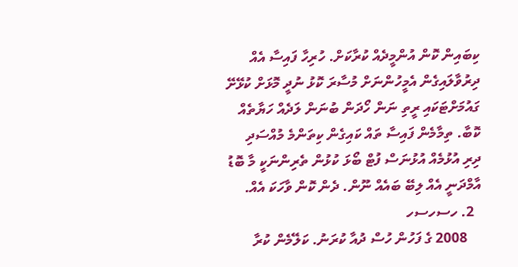ކިބައިން ކޮން އުންމީދެއް ކުރާކަށް. ހުރިހާ ފައިސާ އެއް ދިރުވާލައިގެން އެމީހުންނަށް މުސާރަ ކޮޅު ނުދީ މޮޅަށް ކުޅޭށޭ ގައުމަށްޓަކައި ރީތި ނަން ހޯދަން ބުނަން ލަދެއް ހަޔާތެއް ކޮބާ. ތިމާމެން ފައިސާ ތައް ކައިގެން ކިތަންމެ މުއްސަދި ދިރި އުޅުމެއް އުޅުނަސް ފުޓް ބޯޅަ ކުޅުން ތެރިންނަކީ މާ ބޮޑު އާމްދަނީ އެއް ލިބޭ ބައެއް ނޫން. ދެން ކޮން ވާހަކަ އެއް.
  2. ހސހސހ
    2008 ގެ ފަހުން ހުސް ދުއާ ކުރަނު. ކަލޭމެން ކުރާ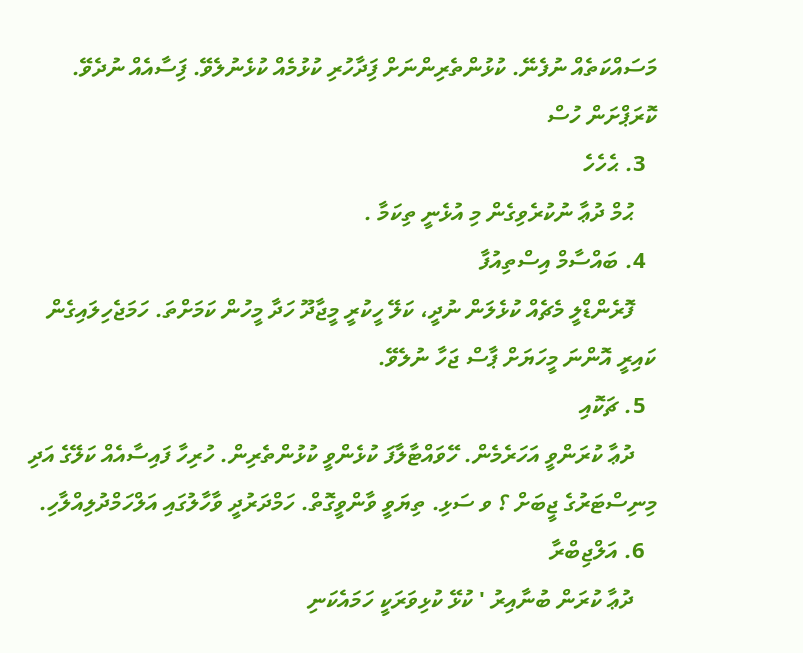މަސައްކަތެއް ނުފެނޭ. ކުޅުންތެރިންނަށް ފަިދާހުރި ކުޅުމެއް ކުޅެނުލެވޭ. ފަިސާއެއް ނުދެވޭ. ކޮރަޕްށަން ހުސް
  3. ޙެހެހެ
    ޙުމް ދުޢާ ނުކުރެވިގެން މި އުޅެނީ ތިކަމާ .
  4. ބައްސާމް އިސްތިއުފާ
    ފޮރެންޑްލީ މެޗެއް ކުޅެލަން ނުދީ، ކަލޭ ހީކުރީ މީޖާދޫ ހަދާ މީހުން ކަމަށްތަ. ހަމަޖެހިލައިގެން ކައިރީ އޮންނަ މީހަޔަށް ޕާސް ޖަހާ ނުލެވޭ.
  5. ޗަކޮއި
    ދުޢާ ކުރަންވީ އަހަރެމެން. ހޭވައްޓާލާފަ ކުޅެންވީ ކުޅުންތެރިން. ހުރިހާ ފައިސާއެއް ކަލޭގެ އަދި މިނިސްޓަރުގެ ޖީބަށް ؟ ވ ސަޅި. ތިޔަވީ ވާންވީގޮތް. ހަމްދަރުދީ ވާހާލުގައި އަލްހަމްދުލިއްލާހި.
  6. އަލްޖިބްރާ
    ދުޢާ ކުރަން ބުނާއިރު ' ކުޅޭ ކުޅިވަރަކީ ހަމައެކަނި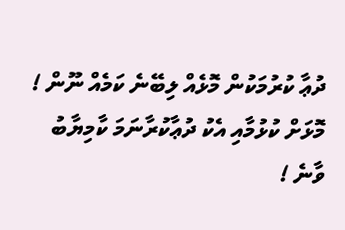ދުޢާ ކުރުމަކުން މޮޅެއް ލިބޭނެ ކަމެއް ނޫން ! މޮޅަށް ކުޅުމާއި އެކު ދުޢާކުރާނަމަ ކާމިޔާބު ވާނެ !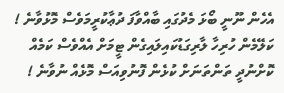އެހެން ނޫނީ ބޯޅަ މެދުގައި ބާއްވާފަ ދުޢާކުރީމަވެސް މޮޅުވާނެ ! ކަލޭމެން ހުރިހާ ލާރިގަޑުކައިލައިގެން ޓީމަށް އެއްވެސް ކަމެއް ކޮށްނުދީ ތަންތަނަށް ކުޅެން ފޮނުވިއަސް މޮޅެއް ނުވާނެ !